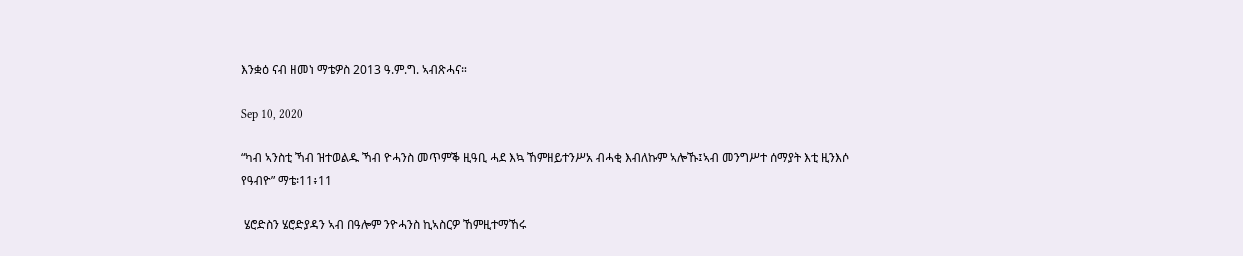እንቋዕ ናብ ዘመነ ማቴዎስ 2013 ዓ.ም.ግ. ኣብጽሓና።

Sep 10, 2020

“ካብ ኣንስቲ ኻብ ዝተወልዱ ኻብ ዮሓንስ መጥምቕ ዚዓቢ ሓደ እኳ ኸምዘይተንሥአ ብሓቂ እብለኩም ኣሎኹ፤ኣብ መንግሥተ ሰማያት እቲ ዚንእሶ የዓብዮ” ማቴ፡11፥11

 ሄሮድስን ሄሮድያዳን ኣብ በዓሎም ንዮሓንስ ኪኣስርዎ ኸምዚተማኸሩ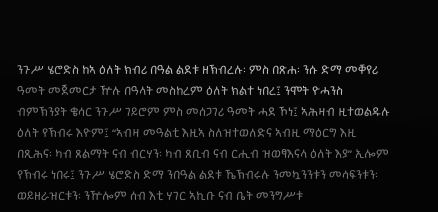ንጉሥ ሄሮድስ ከኣ ዕለት ክብሪ በዓል ልደቱ ዘኽብረሉ፡ ምስ በጽሐ፡ ንሱ ድማ መቐየሪ ዓመት መጀመርታ ዅሉ በዓላት መስከረም ዕለት ክልተ ነበረ፤ ንሞት ዮሓንስ ብምኽንያት ቄሳር ንጉሥ ገይሮም ምስ መሰጋገሪ ዓመት ሓደ ኾነ፤ ኣሕዛብ ዚተወልዱሉ ዕለት የኽብሩ እዮም፤ “ኣብዛ መዓልቲ እዚኣ ስለዝተወለድና ኣብዚ ማዕርግ እዚ በጺሕና፡ ካብ ጸልማት ናብ ብርሃን፡ ካብ ጸቢብ ናብ ርሒብ ዝወፃእናላ ዕለት እያ” ኢሎም የኽብሩ ነበሩ፤ ንጉሥ ሄሮድስ ድማ ንበዓል ልደቱ ኼኽብሩሉ ንመኳንንቱን መሳፍንቱን፡ ወይዘራዝርቱን፡ ንዅሎም ሰብ እቲ ሃገር ኣኪቡ ናብ ቤት መንግሥቱ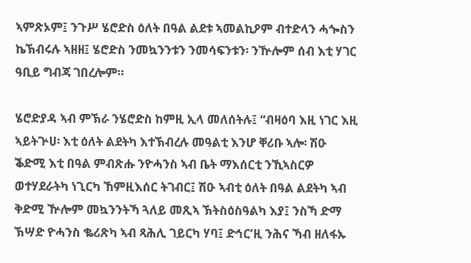ኣምጽኦም፤ ንጉሥ ሄሮድስ ዕለት በዓል ልደቱ ኣመልኪዖም ብተድላን ሓጐስን ኬኽብሩሉ ኣዘዘ፤ ሄሮድስ ንመኳንንቱን ንመሳፍንቱን፡ ንዅሎም ሰብ እቲ ሃገር ዓቢይ ግብጃ ገበረሎም።

ሄሮድያዳ ኣብ ምኽራ ንሄሮድስ ከምዚ ኢላ መለሰትሉ፤ “ብዛዕባ እዚ ነገር እዚ ኣይትጕሀ፡ እቲ ዕለት ልደትካ እተኽብረሉ መዓልቲ እንሆ ቐሪቡ ኣሎ፡ ሽዑ ቕድሚ እቲ በዓል ምብጽሑ ንዮሓንስ ኣብ ቤት ማእሰርቲ ንኺኣስርዎ ወተሃደራትካ ነጊርካ ኸምዚእሰር ትገብር፤ ሽዑ ኣብቲ ዕለት በዓል ልደትካ ኣብ ቅድሚ ዅሎም መኳንንትኻ ጓለይ መጺኣ ኽትስዕስዓልካ እያ፤ ንስኻ ድማ ኽሣድ ዮሓንስ ቈሪጽካ ኣብ ጻሕሊ ገይርካ ሃባ፤ ድኅር’ዚ ንሕና ኻብ ዘለፋኡ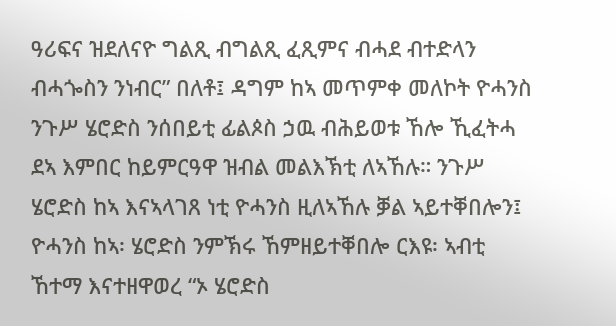ዓሪፍና ዝደለናዮ ግልጺ ብግልጺ ፈጺምና ብሓደ ብተድላን ብሓጐስን ንነብር” በለቶ፤ ዳግም ከኣ መጥምቀ መለኮት ዮሓንስ ንጉሥ ሄሮድስ ንሰበይቲ ፊልጶስ ኃዉ ብሕይወቱ ኸሎ ኺፈትሓ ደኣ እምበር ከይምርዓዋ ዝብል መልእኽቲ ለኣኸሉ። ንጉሥ ሄሮድስ ከኣ እናኣላገጸ ነቲ ዮሓንስ ዚለኣኸሉ ቓል ኣይተቐበሎን፤ ዮሓንስ ከኣ፡ ሄሮድስ ንምኽሩ ኸምዘይተቐበሎ ርእዩ፡ ኣብቲ ኸተማ እናተዘዋወረ “ኦ ሄሮድስ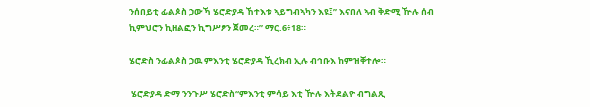ንሰበይቲ ፊልጶስ ኃውኻ ሄሮድያዳ ኸተእቱ ኣይግብኣካን እዩ፤” እናበለ ኣብ ቅድሚ ዅሉ ሰብ ኪምህሮን ኪዘልፎን ኪግሥፆን ጀመረ።” ማር.6፥18።

ሄሮድስ ንፊልጶስ ኃዉ ምእንቲ ሄሮድያዳ ኺረክብ ኢሉ ብኅቡእ ከምዝቐተሎ።

 ሄሮድያዳ ድማ ንንጉሥ ሄሮድስ“ምእንቲ ምሳይ እቲ ዅሉ እትደልዮ ብግልጺ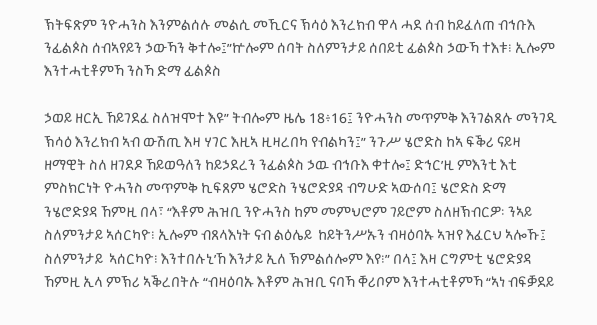ኽትፍጽም ንዮሓንስ እንምልሰሉ መልሲ መኺርና ኽሳዕ እንረክብ ዋላ ሓደ ሰብ ከይፈለጠ ብኅቡእ ንፊልጶስ ሰብኣየይን ኃውኻን ቅተሎ፤”ኵሎም ሰባት ስለምንታይ ሰበይቲ ፊልጶስ ኃውኻ ተእቱ፧ ኢሎም እንተሓቲቶምኻ ንስኻ ድማ ፊልጶስ

ኃወይ ዘርኢ ኸይገደፈ ስለዝሞተ እዩ” ትብሎም ዜሌ 18፥16፤ ንዮሓንስ መጥምቅ እንገልጸሉ መንገዲ ኽሳዕ እንረክብ ኣብ ውሽጢ እዛ ሃገር እዚኣ ዚዛረበካ የብልካን፤” ንጉሥ ሄሮድስ ከኣ ፍቕሪ ናይዛ ዘማዊት ስለ ዘገደዶ ኸይወዓለን ከይኃደረን ንፊልጶስ ኃዉ ብኅቡእ ቀተሎ፤ ድኅር’ዚ ምእንቲ እቲ ምስክርነት ዮሓንስ መጥምቅ ኪፍጸም ሄሮድስ ንሄሮድያዳ ብግሁድ ኣውሰባ፤ ሄሮድስ ድማ ንሄሮድያዳ ኸምዚ በላ፣ “እቶም ሕዝቢ ንዮሓንስ ከም መምህሮም ገይሮም ስለዘኽብርዎ፡ ንኣይ ስለምንታይ ኣሰርካዮ፧ ኢሎም ብጸላእነት ናብ ልዕሌይ  ከይትንሥኡን ብዛዕባኡ ኣዝየ እፈርህ ኣሎኹ፤ ስለምንታይ  ኣሰርካዮ፧ እንተበሉኒ’ኸ እንታይ ኢለ ኽምልሰሎም እየ፧” በላ፤ እዛ ርግምቲ ሄሮድያዳ ኸምዚ ኢላ ምኽሪ ኣቕረበትሉ “ብዛዕባኡ እቶም ሕዝቢ ናባኻ ቐሪቦም እንተሓቲቶምኻ “ኣነ ብፍቓደይ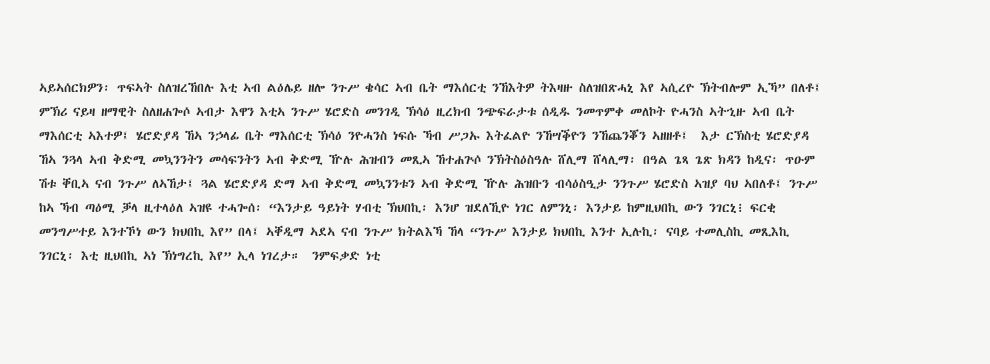ኣይኣሰርክዎን፡ ጥፍኣት ስለዝረኸበሉ እቲ ኣብ ልዕሌይ ዘሎ ንጉሥ ቄሳር ኣብ ቤት ማእሰርቲ ንኸእትዎ ትእዛዙ ስለዝበጽሓኒ እየ ኣሲረዮ ኽትብሎም ኢኻ” በለቶ፤ ምኽሪ ናይዛ ዘማዊት ስለዘሐጐሶ ኣብታ እዋን እቲኣ ንጉሥ ሄሮድስ መንገዲ ኽሳዕ ዚረክብ ንጭፍራታቱ ሰዲዱ ንመጥምቀ መለኮት ዮሓንስ ኣትኂዙ ኣብ ቤት ማእሰርቲ ኣእተዎ፤ ሄሮድያዳ ኸኣ ንኃላፊ ቤት ማእሰርቲ ኽሳዕ ንዮሓንስ ነፍሱ ኻብ ሥጋኡ እትፈልዮ ንኸሣቕዮን ንኸጨንቖን ኣዘዘቶ፤  እታ ርኽስቲ ሄሮድያዳ ኸኣ ንጓላ ኣብ ቅድሚ መኳንንትን መሳፍንትን ኣብ ቅድሚ ዅሉ ሕዝብን መጺኣ ኸተሐጕሶ ንኽትስዕስዓሉ ሸሊማ ሸላሊማ፡ በዓል ጌጻ ጌጽ ክዳን ከዲና፡ ጥዑም ሽቱ ቐቢኣ ናብ ንጉሥ ለኣኸታ፤ ጓል ሄሮድያዳ ድማ ኣብ ቅድሚ መኳንንቱን ኣብ ቅድሚ ዅሉ ሕዝቡን ብሳዕስዒታ ንንጉሥ ሄሮድስ ኣዝያ ባህ ኣበለቶ፤ ንጉሥ ከኣ ኻብ ጣዕሚ ቓላ ዚተላዕለ ኣዝዩ ተሓጐሰ፡ “እንታይ ዓይነት ሃብቲ ኽህበኪ፡ እንሆ ዝደለኺዮ ነገር ለምንኒ፡ እንታይ ከምዚህበኪ ውን ንገርኒ፧ ፍርቂ መንግሥተይ እንተኾነ ውን ክህበኪ እየ” በላ፤ ኣቐዲማ ኣደኣ ናብ ንጉሥ ክትልእኻ ኸላ “ንጉሥ እንታይ ክህበኪ እንተ ኢሉኪ፡ ናባይ ተመሊስኪ መጺእኪ ንገርኒ፡ እቲ ዚህበኪ ኣነ ኽነግረኪ እየ” ኢላ ነገረታ።  ንምፍቃድ ነቲ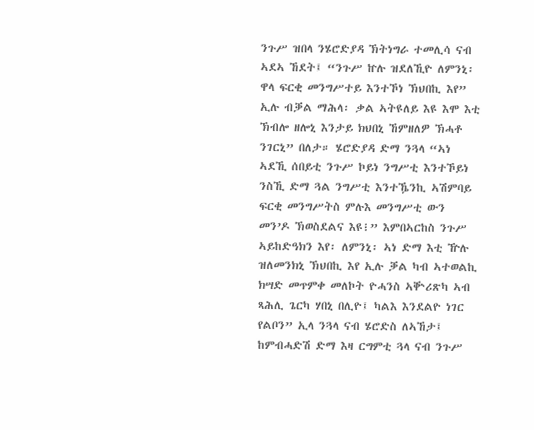ንጉሥ ዝበላ ንሄሮድያዳ ኽትነግራ ተመሊሳ ናብ ኣደኣ ኸደት፤ “ንጉሥ ኵሉ ዝደለኺዮ ለምንኒ፡ ዋላ ፍርቂ መንግሥተይ እንተኾነ ኽህበኪ እየ” ኢሉ ብቓል ማሕላ፡ ቃል ኣትዩለይ እዩ እሞ እቲ ኽብሎ ዘሎኒ እንታይ ክህበኒ ኸምዘለዎ ኽሓቶ ንገርኒ” በለታ። ሄሮድያዳ ድማ ንጓላ “ኣነ ኣደኺ ሰበይቲ ንጉሥ ኮይነ ንግሥቲ እንተኾይነ ንስኺ ድማ ጓል ንግሥቲ እንተዄንኪ ኣሽምባይ ፍርቂ መንግሥትስ ምሉእ መንግሥቲ ውን መን’ዶ ኽወስደልና እዩ፧” እምበኣርከስ ንጉሥ ኣይከድዓክን እየ፡ ለምንኒ፡ ኣነ ድማ እቲ ዅሉ ዝለመንክኒ ኽህበኪ እየ ኢሉ ቓል ካብ ኣተወልኪ ክሣድ መጥምቀ መለኮት ዮሓንስ ኣቝሪጽካ ኣብ ጻሕሊ ጌርካ ሃበኒ በሊዮ፤ ካልእ እንደልዮ ነገር የልቦን” ኢላ ንጓላ ናብ ሄሮድስ ለኣኸታ፤ ከምብሓድሽ ድማ እዛ ርግምቲ ጓላ ናብ ንጉሥ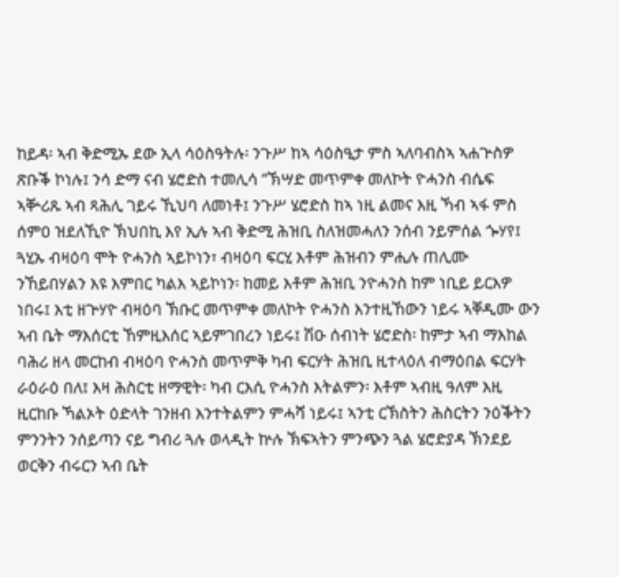ከይዳ፡ ኣብ ቅድሚኡ ደው ኢላ ሳዕስዓትሉ፡ ንጉሥ ከኣ ሳዕስዒታ ምስ ኣለባብስኣ ኣሐጕስዎ ጽቡቕ ኮነሉ፤ ንሳ ድማ ናብ ሄሮድስ ተመሊሳ “ኽሣድ መጥምቀ መለኮት ዮሓንስ ብሴፍ ኣቝሪጹ ኣብ ጻሕሊ ገይሩ ኺህባ ለመነቶ፤ ንጉሥ ሄሮድስ ከኣ ነዚ ልመና እዚ ኻብ ኣፋ ምስ ሰምዐ ዝደለኺዮ ኽህበኪ እየ ኢሉ ኣብ ቅድሚ ሕዝቢ ስለዝመሓለን ንሰብ ንይምሰል ጐሃየ፤ ጓሂኡ ብዛዕባ ሞት ዮሓንስ ኣይኮነን፣ ብዛዕባ ፍርሂ እቶም ሕዝብን ምሒሉ ጠሊሙ ንኸይበሃልን እዩ እምበር ካልእ ኣይኮነን፡ ከመይ እቶም ሕዝቢ ንዮሓንስ ከም ነቢይ ይርእዎ ነበሩ፤ እቲ ዘጕሃዮ ብዛዕባ ኽቡር መጥምቀ መለኮት ዮሓንስ እንተዚኸውን ነይሩ ኣቐዲሙ ውን ኣብ ቤት ማእሰርቲ ኸምዚእሰር ኣይምገበረን ነይሩ፤ ሽዑ ሰብነት ሄሮድስ፡ ከምታ ኣብ ማእከል ባሕሪ ዘላ መርከብ ብዛዕባ ዮሓንስ መጥምቅ ካብ ፍርሃት ሕዝቢ ዚተላዕለ ብማዕበል ፍርሃት ራዕራዕ በለ፤ እዛ ሕስርቲ ዘማዊት፡ ካብ ርእሲ ዮሓንስ እትልምን፡ እቶም ኣብዚ ዓለም እዚ ዚርከቡ ኻልኦት ዕድላት ገንዘብ እንተትልምን ምሓሻ ነይሩ፤ ኣንቲ ርኽስትን ሕስርትን ንዕቕትን ምንንትን ንሰይጣን ናይ ግብሪ ጓሉ ወላዲት ኵሉ ኽፍኣትን ምንጭን ጓል ሄሮድያዳ ኽንደይ ወርቅን ብሩርን ኣብ ቤት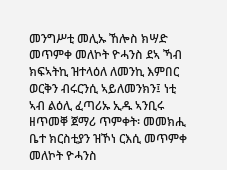መንግሥቲ መሊኡ ኸሎስ ክሣድ መጥምቀ መለኮት ዮሓንስ ደኣ ኻብ ክፍኣትኪ ዝተላዕለ ለመንኪ እምበር ወርቅን ብሩርንሲ ኣይለመንክን፤ ነቲ ኣብ ልዕሊ ፈጣሪኡ ኢዱ ኣንቢሩ ዘጥመቐ ጀማሪ ጥምቀት፡ መመክሒ ቤተ ክርስቲያን ዝኾነ ርእሲ መጥምቀ መለኮት ዮሓንስ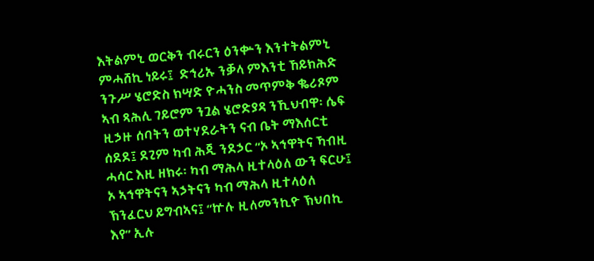እትልምኒ ወርቅን ብሩርን ዕንቍን እንተትልምኒ ምሓሸኪ ነይሩ፤  ድኅሪኡ ንቓላ ምእንቲ ኸይክሕድ ንጉሥ ሄሮድስ ክሣድ ዮሓንስ መጥምቅ ቈሪጾም ኣብ ጻሕሊ ገይሮም ንጓል ሄሮድያዳ ንኺህብዋ፡ ሴፍ ዚኃዙ ሰባትን ወተሃደራትን ናብ ቤት ማእሰርቲ ሰደደ፤ ደጊም ካብ ሕጂ ንደኃር “ኦ ኣኅዋትና ኻብዚ ሓሳር እዚ ዘክሩ፡ ካብ ማሕላ ዚተላዕለ ውን ፍርሁ፤ ኦ ኣኅዋትናን ኣኃትናን ካብ ማሕላ ዚተላዕለ ኽንፈርህ ይግብኣና፤ “ኵሉ ዚለመንኪዮ ኽህበኪ እየ” ኢሉ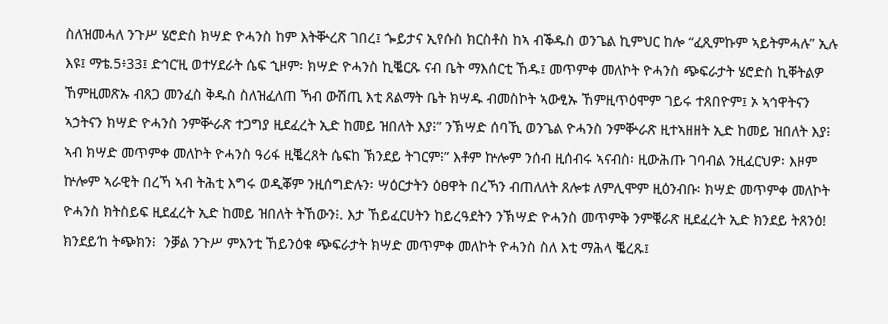ስለዝመሓለ ንጉሥ ሄሮድስ ክሣድ ዮሓንስ ከም እትቝረጽ ገበረ፤ ጐይታና ኢየሱስ ክርስቶስ ከኣ ብቕዱስ ወንጌል ኪምህር ከሎ “ፈጺምኩም ኣይትምሓሉ” ኢሉ እዩ፤ ማቴ.5፥33፤ ድኅር’ዚ ወተሃደራት ሴፍ ኂዞም፡ ክሣድ ዮሓንስ ኪቘርጹ ናብ ቤት ማእሰርቲ ኸዱ፤ መጥምቀ መለኮት ዮሓንስ ጭፍራታት ሄሮድስ ኪቐትልዎ ኸምዚመጽኡ ብጸጋ መንፈስ ቅዱስ ስለዝፈለጠ ኻብ ውሽጢ እቲ ጸልማት ቤት ክሣዱ ብመስኮት ኣውፂኡ ኸምዚጥዕሞም ገይሩ ተጸበዮም፤ ኦ ኣኅዋትናን ኣኃትናን ክሣድ ዮሓንስ ንምቝራጽ ተጋግያ ዚደፈረት ኢድ ከመይ ዝበለት እያ፧” ንኽሣድ ሰባኺ ወንጌል ዮሓንስ ንምቝራጽ ዚተኣዘዘት ኢድ ከመይ ዝበለት እያ፧ ኣብ ክሣድ መጥምቀ መለኮት ዮሓንስ ዓሪፋ ዚቘረጸት ሴፍከ ኽንደይ ትገርም፧” እቶም ኵሎም ንሰብ ዚሰብሩ ኣናብስ፡ ዚውሕጡ ገባብል ንዚፈርህዎ፡ እዞም ኵሎም ኣራዊት በረኻ ኣብ ትሕቲ እግሩ ወዲቖም ንዚሰግድሉን፡ ሣዕርታትን ዕፀዋት በረኻን ብጠለለት ጸሎቱ ለምሊሞም ዚዕንብቡ፡ ክሣድ መጥምቀ መለኮት ዮሓንስ ክትስይፍ ዚደፈረት ኢድ ከመይ ዝበለት ትኸውን፧. እታ ኸይፈርሀትን ከይረዓደትን ንኽሣድ ዮሓንስ መጥምቅ ንምቑራጽ ዚደፈረት ኢድ ክንደይ ትጸንዕ! ክንደይ’ከ ትጭክን፧  ንቓል ንጉሥ ምእንቲ ኸይንዕቁ ጭፍራታት ክሣድ መጥምቀ መለኮት ዮሓንስ ስለ እቲ ማሕላ ቘረጹ፤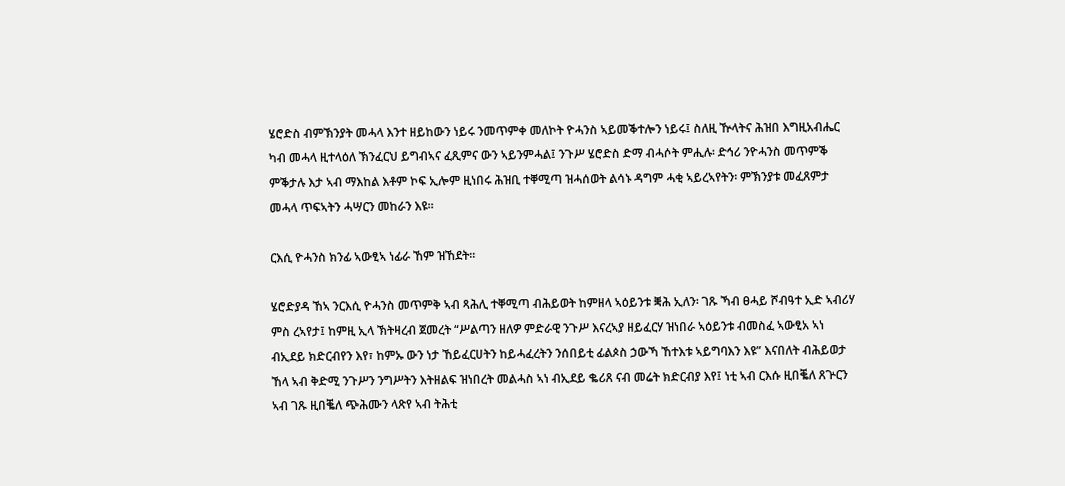ሄሮድስ ብምኽንያት መሓላ እንተ ዘይከውን ነይሩ ንመጥምቀ መለኮት ዮሓንስ ኣይመቕተሎን ነይሩ፤ ስለዚ ዅላትና ሕዝበ እግዚአብሔር ካብ መሓላ ዚተላዕለ ኽንፈርህ ይግብኣና ፈጺምና ውን ኣይንምሓል፤ ንጉሥ ሄሮድስ ድማ ብሓሶት ምሒሉ፡ ድኅሪ ንዮሓንስ መጥምቕ ምቕታሉ እታ ኣብ ማእከል እቶም ኮፍ ኢሎም ዚነበሩ ሕዝቢ ተቐሚጣ ዝሓሰወት ልሳኑ ዳግም ሓቂ ኣይረኣየትን፡ ምኽንያቱ መፈጸምታ መሓላ ጥፍኣትን ሓሣርን መከራን እዩ።

ርእሲ ዮሓንስ ክንፊ ኣውፂኣ ነፊራ ኸም ዝኸደት።

ሄሮድያዳ ኸኣ ንርእሲ ዮሓንስ መጥምቅ ኣብ ጻሕሊ ተቐሚጣ ብሕይወት ከምዘላ ኣዕይንቱ ቛሕ ኢለን፡ ገጹ ኻብ ፀሓይ ሾብዓተ ኢድ ኣብሪሃ ምስ ረኣየታ፤ ከምዚ ኢላ ኽትዛረብ ጀመረት “ሥልጣን ዘለዎ ምድራዊ ንጉሥ እናረኣያ ዘይፈርሃ ዝነበራ ኣዕይንቱ ብመስፈ ኣውፂአ ኣነ ብኢደይ ክድርብየን እየ፣ ከምኡ ውን ነታ ኸይፈርሀትን ከይሓፈረትን ንሰበይቲ ፊልጶስ ኃውኻ ኸተእቱ ኣይግባእን እዩ” እናበለት ብሕይወታ ኸላ ኣብ ቅድሚ ንጉሥን ንግሥትን እትዘልፍ ዝነበረት መልሓስ ኣነ ብኢደይ ቈሪጸ ናብ መሬት ክድርብያ እየ፤ ነቲ ኣብ ርእሱ ዚበቘለ ጸጕርን ኣብ ገጹ ዚበቘለ ጭሕሙን ላጽየ ኣብ ትሕቲ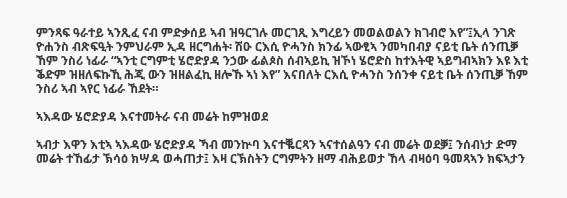ምንጻፍ ዓራተይ ኣንጺፈ ናብ ምድቃሰይ ኣብ ዝዓርገሉ መርገጺ እግረይን መወልወልን ክገብሮ እየ”፤ኢላ ንገጽ ዮሐንስ ብጽፍዒት ንምህራም ኢዳ ዘርግሐት፡ ሽዑ ርእሲ ዮሓንስ ክንፊ ኣውፂኣ ንመካበብያ ናይቲ ቤት ሰንጢቓ ኸም ንስሪ ነፊራ “ኣንቲ ርግምቲ ሄሮድያዳ ንኃው ፊልጶስ ሰብኣይኪ ዝኾነ ሄሮድስ ከተእትዊ ኣይግብኣክን እዩ እቲ ቕድም ዝዘለፍኩኺ ሕጂ ውን ዝዘልፈኪ ዘሎኹ ኣነ እየ” እናበለት ርእሲ ዮሓንስ ንሰንቀ ናይቲ ቤት ሰንጢቓ ኸም ንስሪ ኣብ ኣየር ነፊራ ኸደት።

ኣእዳው ሄሮድያዳ እናተመትራ ናብ መሬት ከምዝወደ

ኣብታ እዋን እቲኣ ኣእዳው ሄሮድያዳ ኻብ መንኵባ እናተቘርጻን ኣናተሰልዓን ናብ መሬት ወደቓ፤ ንሰብነታ ድማ መሬት ተኸፊታ ኽሳዕ ክሣዳ ወሓጠታ፤ እዛ ርኽስትን ርግምትን ዘማ ብሕይወታ ኸላ ብዛዕባ ዓመጻኣን ክፍኣታን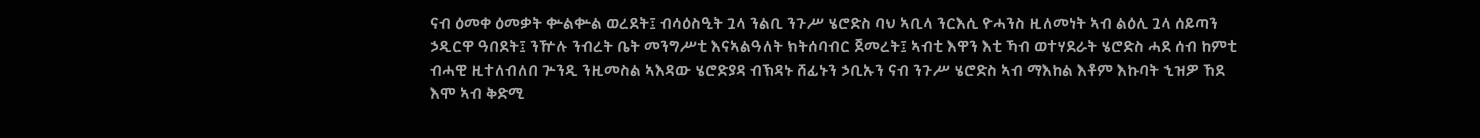ናብ ዕመቀ ዕመቃት ቍልቍል ወረደት፤ ብሳዕስዒት ጓላ ንልቢ ንጉሥ ሄሮድስ ባህ ኣቢላ ንርእሲ ዮሓንስ ዚለመነት ኣብ ልዕሊ ጓላ ሰይጣን ኃዲርዋ ዓበደት፤ ንዅሉ ንብረት ቤት መንግሥቲ እናኣልዓለት ክትሰባብር ጀመረት፤ ኣብቲ እዋን እቲ ኻብ ወተሃደራት ሄሮድስ ሓደ ሰብ ከምቲ ብሓዊ ዚተለብለበ ጕንዲ ንዚመስል ኣእዳው ሄሮድያዳ ብኽዳኑ ሸፊኑን ኃቢኡን ናብ ንጉሥ ሄሮድስ ኣብ ማእከል እቶም እኩባት ኂዝዎ ኸደ እሞ ኣብ ቅድሚ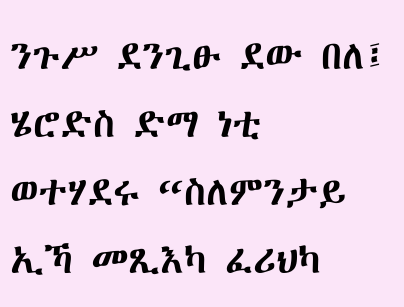ንጉሥ ደንጊፁ ደው በለ፤ ሄሮድስ ድማ ነቲ ወተሃደሩ “ስለምንታይ ኢኻ መጺእካ ፈሪህካ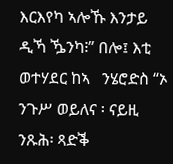እርእየካ ኣሎኹ እንታይ ዲኻ ዄንካ፧” በሎ፤ እቲ ወተሃደር ከኣ   ንሄሮድስ “ኦ ንጉሥ ወይለና ፡ ናይዚ ንጹሕ፡ ጻድቕ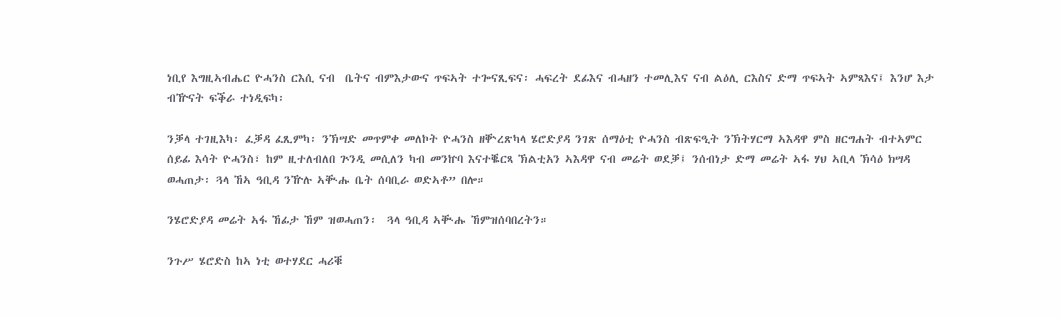ነቢየ እግዚኣብሔር ዮሓንስ ርእሲ ናብ  ቤትና ብምእታውና ጥፍኣት ተጐናጺፍና፡ ሓፍረት ደፊእና ብሓዘን ተመሊእና ናብ ልዕሊ ርእስና ድማ ጥፍኣት ኣምጻእና፤ እንሆ እታ ብዅናት ፍቕራ ተነዲፍካ፡

ንቓላ ተገዚእካ፡ ፈቓዳ ፈጺምካ፡ ንኽሣድ መጥምቀ መለኮት ዮሓንስ ዘቝረጽካላ ሄሮድያዳ ንገጽ ሰማዕቲ ዮሓንስ ብጽፍዒት ንኽትሃርማ ኣእዳዋ ምስ ዘርግሐት ብተኣምር ሰይፊ እሳት ዮሓንስ፣ ከም ዚተለብለበ ጕንዲ መሲለን ካብ መንኵባ እናተቘርጻ ኽልቲአን ኣእዳዋ ናብ መሬት ወደቓ፤ ንሰብነታ ድማ መሬት ኣፋ ሃህ ኣቢላ ኽሳዕ ክሣዳ ወሓጠታ፡ ጓላ ኸኣ ዓቢዳ ንዅሉ ኣቚሑ ቤት ሰባቢራ ወድኣቶ” በሎ።

ንሄሮድያዳ መሬት ኣፋ ኸፊታ ኸም ዝወሓጠን፡  ጓላ ዓቢዳ ኣቚሑ ኸምዝሰባበረትን።

ንጉሥ ሄሮድስ ከኣ ነቲ ወተሃደር ሓሪቑ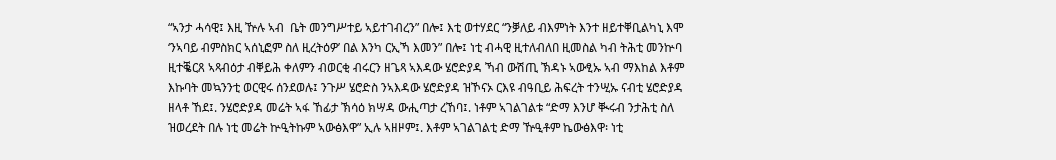“ኣንታ ሓሳዊ፤ እዚ ዅሉ ኣብ  ቤት መንግሥተይ ኣይተገብረን” በሎ፤ እቲ ወተሃደር “ንቓለይ ብእምነት እንተ ዘይተቐቢልካኒ እሞ ‘ንኣባይ ብምስክር ኣሰኒፎም ስለ ዚረትዕዎ’ በል እንካ ርኢኻ እመን” በሎ፤ ነቲ ብሓዊ ዚተለብለበ ዚመስል ካብ ትሕቲ መንኵባ ዚተቘርጸ ኣጻብዕታ ብቐይሕ ቀለምን ብወርቂ ብሩርን ዘጌጻ ኣእዳው ሄሮድያዳ ኻብ ውሽጢ ኽዳኑ ኣውፂኡ ኣብ ማእከል እቶም እኩባት መኳንንቲ ወርዊሩ ሰንደወሉ፤ ንጉሥ ሄሮድስ ንኣእዳው ሄሮድያዳ ዝኾናኦ ርእዩ ብዓቢይ ሕፍረት ተንሢኡ ናብቲ ሄሮድያዳ ዘላቶ ኸደ፤. ንሄሮድያዳ መሬት ኣፋ ኸፊታ ኽሳዕ ክሣዳ ውሒጣታ ረኸባ፤. ነቶም ኣገልገልቱ “ድማ እንሆ ቚሩብ ንታሕቲ ስለ ዝወረደት በሉ ነቲ መሬት ኵዒትኩም ኣውፅእዋ” ኢሉ ኣዘዞም፤. እቶም ኣገልገልቲ ድማ ዅዒቶም ኬውፅእዋ፡ ነቲ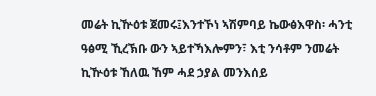መሬት ኪዅዕቱ ጀመሩ፤እንተኾነ ኣሽምባይ ኬውፅእዋስ፡ ሓንቲ ዓፅሚ ኺረኽቡ ውን ኣይተኻእሎምን፣ እቲ ንሳቶም ንመሬት ኪዅዕቱ ኸለዉ ኸም ሓደ ኃያል መንእሰይ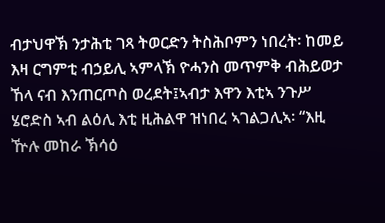ብታህዋኽ ንታሕቲ ገጻ ትወርድን ትስሕቦምን ነበረት፡ ከመይ እዛ ርግምቲ ብኃይሊ ኣምላኽ ዮሓንስ መጥምቅ ብሕይወታ ኸላ ናብ እንጠርጦስ ወረደት፤ኣብታ እዋን እቲኣ ንጉሥ ሄሮድስ ኣብ ልዕሊ እቲ ዚሕልዋ ዝነበረ ኣገልጋሊኣ፡ “እዚ ዅሉ መከራ ኽሳዕ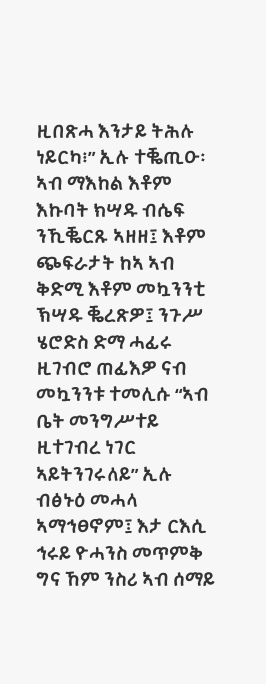ዚበጽሓ እንታይ ትሕሉ ነይርካ፧” ኢሉ ተቘጢዑ፡ ኣብ ማእከል እቶም እኩባት ክሣዱ ብሴፍ ንኺቘርጹ ኣዘዘ፤ እቶም ጭፍራታት ከኣ ኣብ ቅድሚ እቶም መኳንንቲ ኽሣዱ ቘረጽዎ፤ ንጉሥ ሄሮድስ ድማ ሓፊሩ ዚገብሮ ጠፊእዎ ናብ መኳንንቱ ተመሊሱ “ኣብ ቤት መንግሥተይ ዚተገብረ ነገር ኣይትንገሩለይ” ኢሉ ብፅኑዕ መሓላ ኣማኅፀኖም፤ እታ ርእሲ ኅሩይ ዮሓንስ መጥምቅ ግና ኸም ንስሪ ኣብ ሰማይ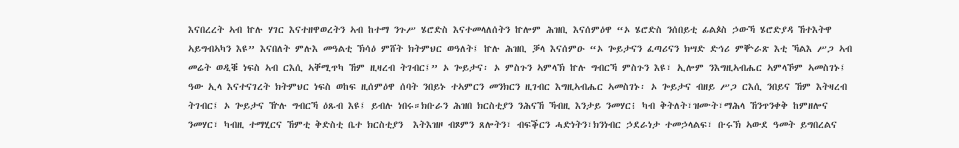እናበረረት ኣብ ኵሉ ሃገር እናተዘዋወረትን ኣብ ከተማ ንጉሥ ሄሮድስ እናተመላለሰትን ኵሎም ሕዝቢ እናሰምዕዋ “ኦ ሄሮድስ ንሰበይቲ ፊልጶስ ኃውኻ ሄሮድያዳ ኸተእትዋ ኣይግብኣካን እዩ” እናበለት ምሉእ መዓልቲ ኽሳዕ ምሸት ክትምህር ወዓለት፤ ኵሉ ሕዝቢ ቓላ እናሰምዑ “ኦ ጐይታናን ፈጣሪናን ክሣድ ድኅሪ ምቝራጽ እቲ ኻልእ ሥጋ ኣብ መሬት ወዲቑ ነፍስ ኣብ ርእሲ ኣቐሚጥካ ኸም ዚዛረብ ትገብር፤” ኦ ጐይታና፡ ኦ ምስጉን ኣምላኽ ኵሉ ግብርኻ ምስጉን እዩ፣ ኢሎም ንእግዚኣብሔር ኣምላኾም ኣመስገኑ፤ ዓው ኢላ እናተናገረት ክትምህር ነፍስ ወከፍ ዚሰምዕዋ ሰባት ንበይኑ ተኣምርን መንክርን ዚገብር እግዚኣብሔር ኣመስገኑ፡ ኦ ጐይታና ብዘይ ሥጋ ርእሲ ንበይና ኸም እትዛረብ ትገብር፤ ኦ ጐይታና ዅሉ ግብርኻ ዕጹብ እዩ፤ ይብሉ ነበሩ።ክቡራን ሕዝበ ክርስቲያን ንሕናኸ ኻብዚ እንታይ ንመሃር፧ ካብ ቅትለት፣ዝሙት፣ማሕላ ኸንጥንቀቅ ከምዘሎና ንመሃር፣ ካብዚ ተማሂርና ኸምቲ ቅድስቲ ቤተ ክርስቲያን  እትእዝዞ ብጾምን ጸሎትን፣ ብፍቕርን ሓድነትን፣ክንነብር ኃደራነታ ተመኃላልፍ፣ ቡሩኽ ኣውደ ዓመት ይግበረልና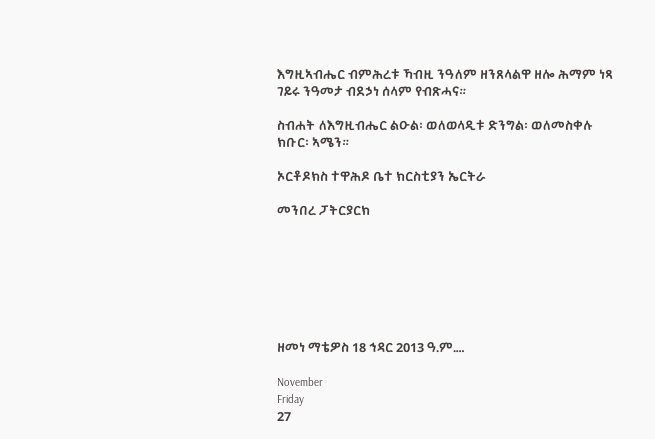እግዚኣብሔር ብምሕረቱ ኻብዚ ንዓለም ዘንጸላልዋ ዘሎ ሕማም ነጻ ገይሩ ንዓመታ ብደኃነ ሰላም የብጽሓና።

ስብሐት ለእግዚብሔር ልዑል፡ ወለወላዲቱ ድንግል፡ ወለመስቀሉ ክቡር፡ ኣሜን።

ኦርቶዶክስ ተዋሕዶ ቤተ ክርስቲያን ኤርትራ

መንበረ ፓትርያርክ







ዘመነ ማቴዎስ 18 ኅዳር 2013 ዓ.ም.…

November
Friday
27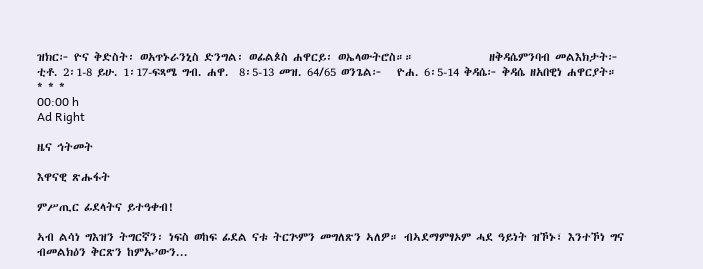ዝክር፦ ዮና ቅድስት፡ ወአጥኑራንኒስ ድንግል፡ ወፊልጶስ ሐዋርይ፡ ወኤላውትሮስ።።               ዘቅዳሴምንባብ መልእክታት፦ ቲቶ. 2፡1-8 ይሁ. 1፡17-ፍጻሜ ግብ. ሐዋ.  8፡5-13 መዝ. 64/65 ወንጌል፦   ዮሐ. 6፡5-14 ቅዳሴ፦ ቅዳሴ ዘአበዊነ ሐዋርያት።     * * *
00:00 h
Ad Right

ዜና ኅትመት

እዋናዊ ጽሑፋት

ምሥጢር ፊደላትና ይተዓቀብ!

ኣብ ልሳነ ግእዝን ትግርኛን፡ ነፍስ ወከፍ ፊደል ናቱ ትርጕምን መግለጽን ኣለዎ። ብኣደማምፃኦም ሓደ ዓይነት ዝኾኑ፣ እንተኾነ ግና ብመልክዕን ቅርጽን ከምኡ’ውን...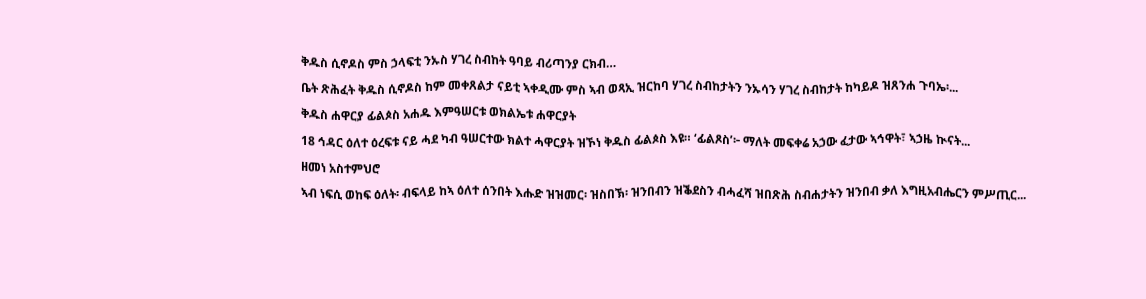ቅዱስ ሲኖዶስ ምስ ኃላፍቲ ንኡስ ሃገረ ስብከት ዓባይ ብሪጣንያ ርክብ…

ቤት ጽሕፈት ቅዱስ ሲኖዶስ ከም መቀጸልታ ናይቲ ኣቀዲሙ ምስ ኣብ ወጻኢ ዝርከባ ሃገረ ስብከታትን ንኡሳን ሃገረ ስብከታት ከካይዶ ዝጸንሐ ጉባኤ፡...

ቅዱስ ሐዋርያ ፊልጶስ አሐዱ እምዓሠርቱ ወክልኤቱ ሐዋርያት

18 ኅዳር ዕለተ ዕረፍቱ ናይ ሓደ ካብ ዓሠርተው ክልተ ሓዋርያት ዝኾነ ቅዱስ ፊልጶስ እዩ። ‘ፊልጾስ’፦ ማለት መፍቀሬ አኃው ፈታው ኣኅዋት፣ ኣኃዜ ኲናት...

ዘመነ አስተምህሮ

ኣብ ነፍሲ ወከፍ ዕለት፡ ብፍላይ ከኣ ዕለተ ሰንበት እሑድ ዝዝመር፡ ዝስበኽ፡ ዝንበብን ዝቕደስን ብሓፈሻ ዝበጽሕ ስብሐታትን ዝንበብ ቃለ እግዚአብሔርን ምሥጢር...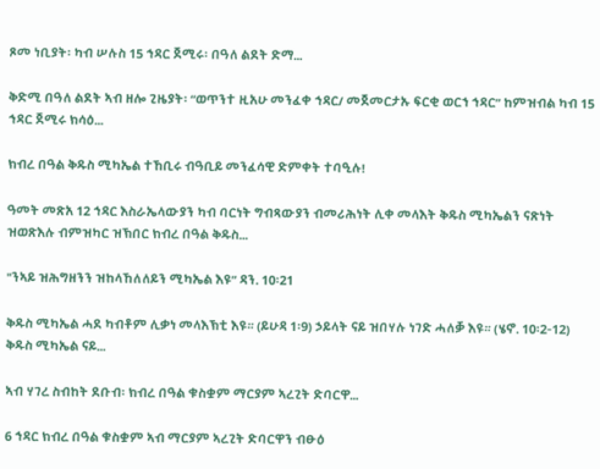ጾመ ነቢያት፡ ካብ ሠሉስ 15 ኅዳር ጀሚሩ፡ በዓለ ልደት ድማ…

ቅድሚ በዓለ ልደት ኣብ ዘሎ ጊዜያት፡ “ወጥንተ ዚአሁ መንፈቀ ኅዳር/ መጀመርታኡ ፍርቂ ወርኀ ኅዳር” ከምዝብል ካብ 15 ኅዳር ጀሚሩ ክሳዕ...

ክብረ በዓል ቅዱስ ሚካኤል ተኸቢሩ ብዓቢይ መንፈሳዊ ድምቀት ተባዒሉ!

ዓመት መጽአ 12 ኅዳር እስራኤላውያን ካብ ባርነት ግብጻውያን ብመሪሕነት ሊቀ መላእት ቅዱስ ሚካኤልን ናጽነት ዝወጽእሉ ብምዝካር ዝኽበር ክብረ በዓል ቅዱስ...

"ንኣይ ዝሕግዘንን ዝከላኸለለይን ሚካኤል እዩ” ዳን. 10፡21

ቅዱስ ሚካኤል ሓደ ካብቶም ሊቃነ መላእኽቲ እዩ። (ይሁዳ 1፡9) ኃይላት ናይ ዝበሃሉ ነገድ ሓለቓ እዩ። (ሄኖ. 10፡2-12) ቅዱስ ሚካኤል ናይ...

ኣብ ሃገረ ስብከት ደቡብ፡ ክብረ በዓል ቁስቋም ማርያም ኣረጊት ድባርዋ…

6 ኅዳር ክብረ በዓል ቁስቋም ኣብ ማርያም ኣረጊት ድባርዋን ብፁዕ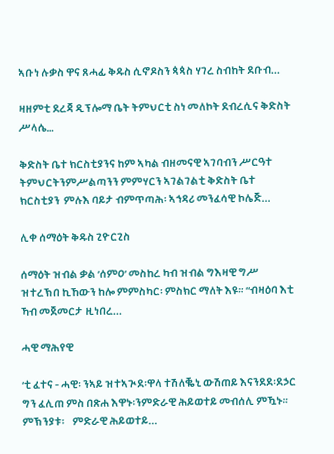ኣቡነ ሉቃስ ዋና ጸሓፊ ቅዱስ ሲኖዶስን ጳጳስ ሃገረ ስብከት ደቡብ...

ዛዘምቲ ደረጃ ዲፕሎማ ቤት ትምህርቲ ስነ መለኮት ደብረሲና ቅድስት ሥላሴ…

ቅድስት ቤተ ክርስቲያንና ከም ኣካል ብዘመናዊ ኣገባብን ሥርዓተ ትምህርትንምሥልጣንን ምምሃርን ኣገልገልቲ ቅድስት ቤተ ክርስቲያን  ምሉእ ባይታ ብምጥጣሕ፡ ኣኅዳሪ መንፈሳዊ ኮሌጅ...

ሊቀ ሰማዕት ቅዱስ ጊዮርጊስ

ሰማዕት ዝብል ቃል ‘ሰምዐ’ መስከረ ካብ ዝብል ግእዛዊ ግሥ ዝተረኽበ ኪኸውን ከሎ ምምስካር፡ ምስክር ማለት እዩ። “ብዛዕባ እቲ ኻብ መጀመርታ ዚነበረ...

ሓዊ ማሕየዊ

‘ቲ ፈተና - ሓዊ፡ ንኣይ ዝተኣጒደ፡ዋላ ተሽለቘኒ ውሽጠይ እናንደደ፡ደኃር ግን ፈሊጠ ምስ በጽሐ እዋኑ፡ንምድራዊ ሕይወተይ መብሰሊ ምዃኑ።    ምኽንያቱ፡    ምድራዊ ሕይወተይ...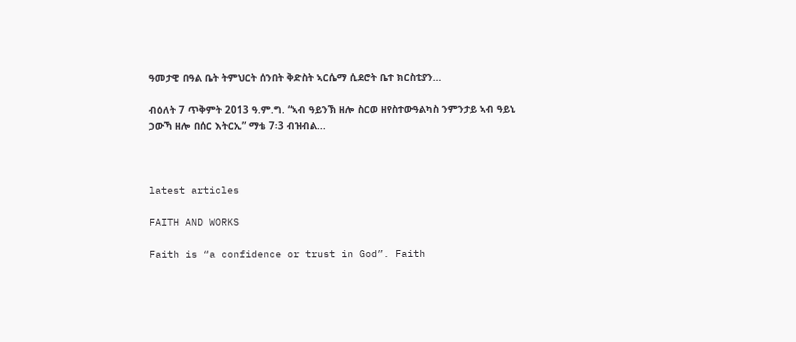ዓመታዊ በዓል ቤት ትምህርት ሰንበት ቅድስት ኣርሴማ ሲደሮት ቤተ ክርስቲያን…

ብዕለት 7 ጥቅምት 2013 ዓ.ም.ግ. “ኣብ ዓይንኽ ዘሎ ስርወ ዘየስተውዓልካስ ንምንታይ ኣብ ዓይኒ ኃውኻ ዘሎ በሰር እትርኢ” ማቴ 7፡3 ብዝብል...



latest articles

FAITH AND WORKS

Faith is “a confidence or trust in God”. Faith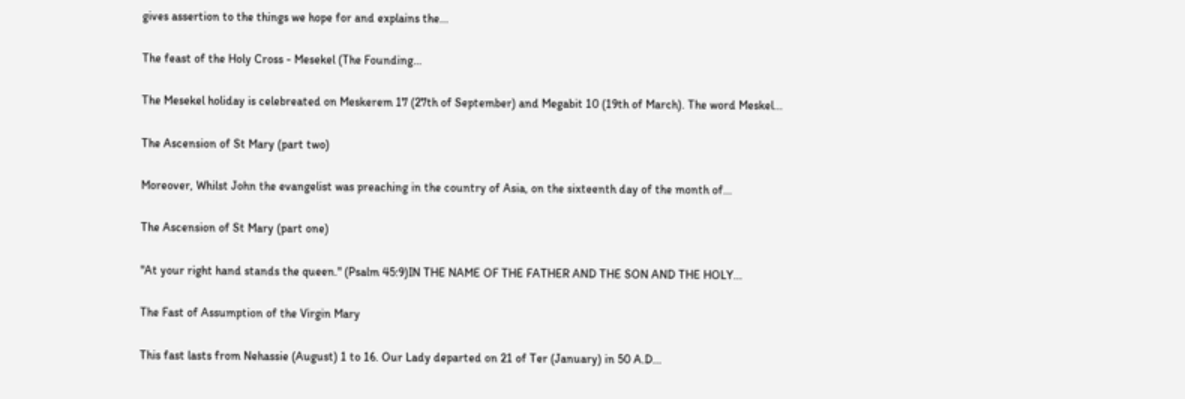gives assertion to the things we hope for and explains the...

The feast of the Holy Cross - Mesekel (The Founding…

The Mesekel holiday is celebreated on Meskerem 17 (27th of September) and Megabit 10 (19th of March). The word Meskel...

The Ascension of St Mary (part two)

Moreover, Whilst John the evangelist was preaching in the country of Asia, on the sixteenth day of the month of...

The Ascension of St Mary (part one)

"At your right hand stands the queen." (Psalm 45:9)IN THE NAME OF THE FATHER AND THE SON AND THE HOLY...

The Fast of Assumption of the Virgin Mary

This fast lasts from Nehassie (August) 1 to 16. Our Lady departed on 21 of Ter (January) in 50 A.D...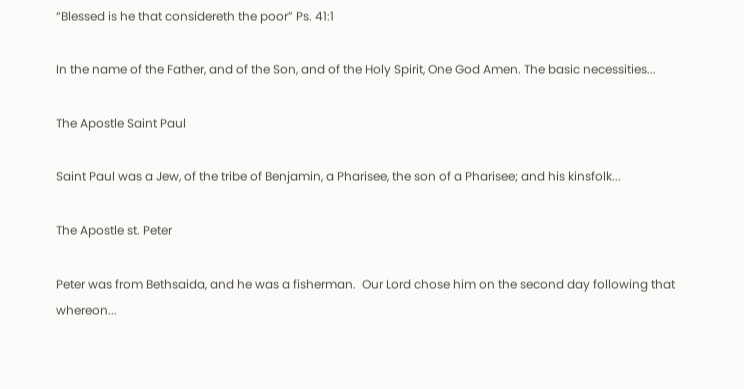“Blessed is he that considereth the poor” Ps. 41:1

In the name of the Father, and of the Son, and of the Holy Spirit, One God Amen. The basic necessities...

The Apostle Saint Paul

Saint Paul was a Jew, of the tribe of Benjamin, a Pharisee, the son of a Pharisee; and his kinsfolk...

The Apostle st. Peter

Peter was from Bethsaida, and he was a fisherman.  Our Lord chose him on the second day following that whereon...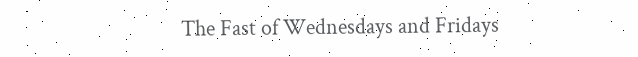The Fast of Wednesdays and Fridays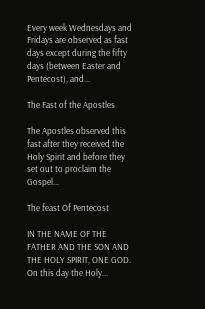Every week Wednesdays and Fridays are observed as fast days except during the fifty days (between Easter and Pentecost), and...

The Fast of the Apostles

The Apostles observed this fast after they received the Holy Spirit and before they set out to proclaim the Gospel...

The feast Of Pentecost

IN THE NAME OF THE FATHER AND THE SON AND THE HOLY SPIRIT, ONE GOD. On this day the Holy...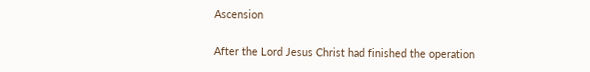Ascension

After the Lord Jesus Christ had finished the operation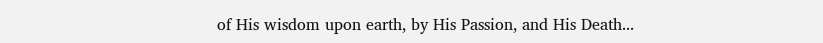of His wisdom upon earth, by His Passion, and His Death...